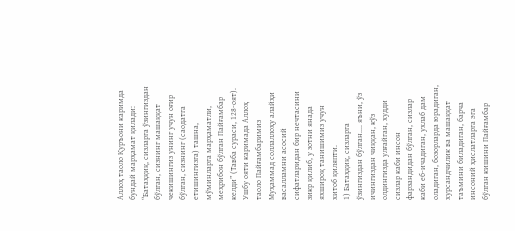Аллоҳ таоло Қуръони каримда бундай марҳамат қилади: “Батаҳқиқ, сизларга ўзингиздан бўлган, сизнинг машаққат чекишингиз унинг учун оғир бўлган, сизнинг (саодатга етишингизга) ташна, мўминларга марҳаматли, меҳрибон бўлган Пайғамбар келди” (Тавба сураси, 128-оят).
Ушбу ояти каримада Аллоҳ таоло Пайғамбаримиз Муҳаммад соллаллоҳу алайҳи васалламни асосий сифатларидан бир нечтасини зикр қилиб, у зотни янада яхшироқ танишимиз учун хитоб қиляпти.
1) Батаҳқиқ, сизларга ўзингиздан бўлган.... яъни, ўз ичингиздан чиққан, кўз олдингизда улғайган, худди сизлар каби инсон фарзандидан бўлган, сизлар каби еб-ичадиган, ухлаб дам оладиган, бозорларда юрадиган, хурсандчилик ва машаққат таъмини биладиган, барча инсоний ҳислатларга эга бўлган кишини Пайғамбар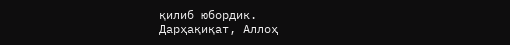қилиб юбордик.
Дарҳақиқат, Аллоҳ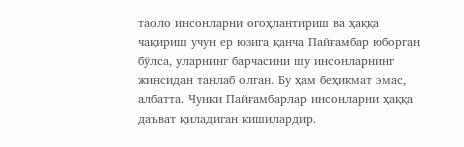таоло инсонларни огоҳлантириш ва ҳаққа чақириш учун ер юзига қанча Пайғамбар юборган бўлса, уларнинг барчасини шу инсонларнинг жинсидан танлаб олган. Бу ҳам беҳикмат эмас, албатта. Чунки Пайғамбарлар инсонларни ҳаққа даъват қиладиган кишилардир.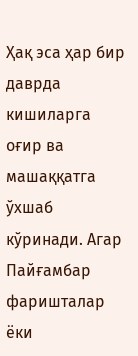Ҳақ эса ҳар бир даврда кишиларга оғир ва машаққатга ўхшаб кўринади. Агар Пайғамбар фаришталар ёки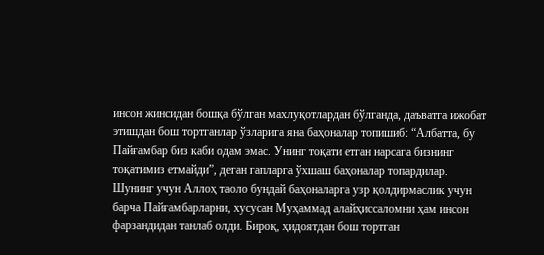инсон жинсидан бошқа бўлган махлуқотлардан бўлганда, даъватга ижобат этишдан бош тортганлар ўзларига яна баҳоналар топишиб: “Албатта, бу Пайғамбар биз каби одам эмас. Унинг тоқати етган нарсага бизнинг тоқатимиз етмайди”, деган гапларга ўхшаш баҳоналар топардилар.
Шунинг учун Аллоҳ таоло бундай баҳоналарга узр қолдирмаслик учун барча Пайғамбарларни, хусусан Муҳаммад алайҳиссаломни ҳам инсон фарзандидан танлаб олди. Бироқ, ҳидоятдан бош тортган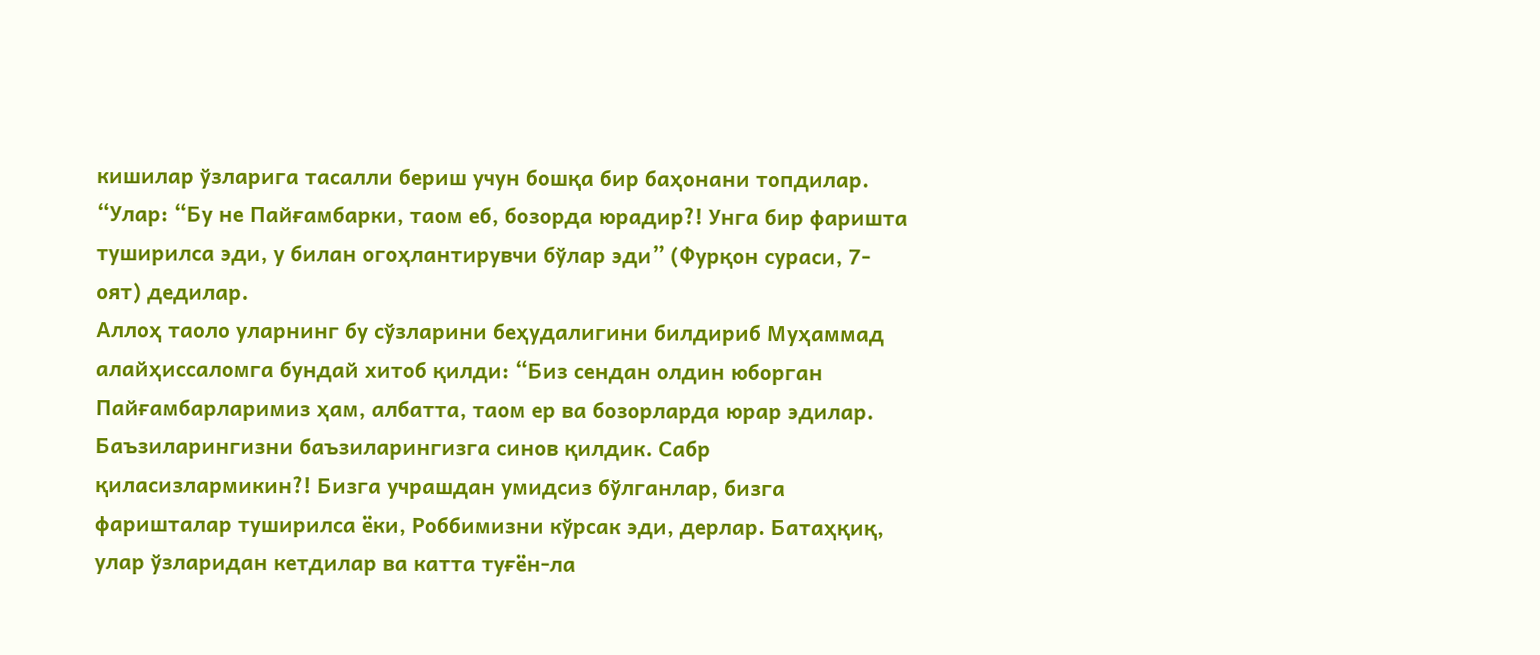кишилар ўзларига тасалли бериш учун бошқа бир баҳонани топдилар. “Улар: “Бу не Пайғамбарки, таом еб, бозорда юрадир?! Унга бир фаришта туширилса эди, у билан огоҳлантирувчи бўлар эди” (Фурқон сураси, 7-оят) дедилар.
Аллоҳ таоло уларнинг бу сўзларини беҳудалигини билдириб Муҳаммад алайҳиссаломга бундай хитоб қилди: “Биз сендан олдин юборган Пайғамбарларимиз ҳам, албатта, таом ер ва бозорларда юрар эдилар. Баъзиларингизни баъзиларингизга синов қилдик. Сабр қиласизлармикин?! Бизга учрашдан умидсиз бўлганлар, бизга фаришталар туширилса ёки, Роббимизни кўрсак эди, дерлар. Батаҳқиқ, улар ўзларидан кетдилар ва катта туғён-ла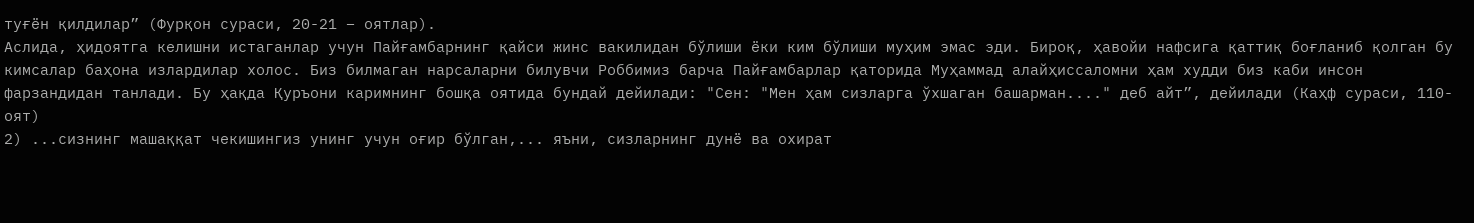туғён қилдилар” (Фурқон сураси, 20-21 – оятлар).
Аслида, ҳидоятга келишни истаганлар учун Пайғамбарнинг қайси жинс вакилидан бўлиши ёки ким бўлиши муҳим эмас эди. Бироқ, ҳавойи нафсига қаттиқ боғланиб қолган бу кимсалар баҳона излардилар холос. Биз билмаган нарсаларни билувчи Роббимиз барча Пайғамбарлар қаторида Муҳаммад алайҳиссаломни ҳам худди биз каби инсон фарзандидан танлади. Бу ҳақда Қуръони каримнинг бошқа оятида бундай дейилади: "Сен: "Мен ҳам сизларга ўхшаган башарман...." деб айт”, дейилади (Каҳф сураси, 110-оят)
2) ...сизнинг машаққат чекишингиз унинг учун оғир бўлган,... яъни, сизларнинг дунё ва охират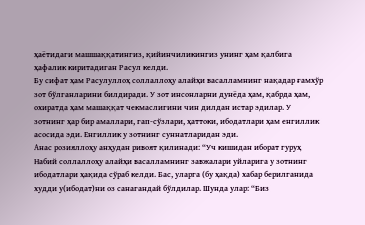ҳаётидаги машшаққатингиз, қийинчиликингиз унинг ҳам қалбига ҳафалик киритадиган Расул келди.
Бу сифат ҳам Расулуллоҳ соллаллоҳу алайҳи васалламнинг нақадар ғамхўр зот бўлганларини билдиради. У зот инсонларни дунёда ҳам, қабрда ҳам, охиратда ҳам машаққат чекмаслигини чин дилдан истар эдилар. У зотнинг ҳар бир амаллари, гап-сўзлари, ҳаттоки, ибодатлари ҳам енгиллик асосида эди. Енгиллик у зотнинг суннатларидан эди.
Анас розияллоҳу анҳудан ривоят қилинади: “Уч кишидан иборат гуруҳ Набий соллаллоҳу алайҳи васалламнинг завжалари уйларига у зотнинг ибодатлари ҳақида сўраб келди. Бас, уларга (бу ҳақда) хабар берилганида худди у(ибодат)ни оз санагандай бўлдилар. Шунда улар: “Биз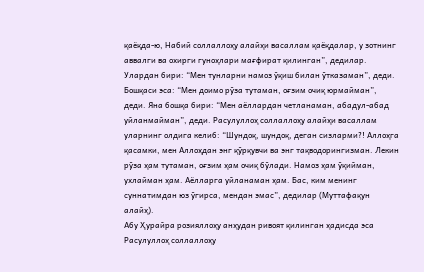қаёқда-ю, Набий соллаллоҳу алайҳи васаллам қаёқдалар, у зотнинг аввалги ва охирги гуноҳлари мағфират қилинган”, дедилар. Улардан бири: “Мен тунларни намоз ўқиш билан ўтказаман”, деди. Бошқаси эса: “Мен доимо рўза тутаман, оғзим очиқ юрмайман”, деди. Яна бошқа бири: “Мен аёллардан четланаман, абадул-абад уйланмайман”, деди. Расулуллоҳ соллаллоҳу алайҳи васаллам уларнинг олдига келиб: “Шундоқ, шундоқ, деган сизларми?! Аллоҳга қасамки, мен Аллоҳдан энг қўрқувчи ва энг тақводорингизман. Лекин рўза ҳам тутаман, оғзим ҳам очиқ бўлади. Намоз ҳам ўқийман, ухлайман ҳам. Аёлларга уйланаман ҳам. Бас, ким менинг суннатимдан юз ўгирса, мендан эмас”, дедилар (Муттафақун алайҳ).
Абу Ҳурайра розияллоҳу анҳудан ривоят қилинган ҳадисда эса Расулуллоҳ соллаллоҳу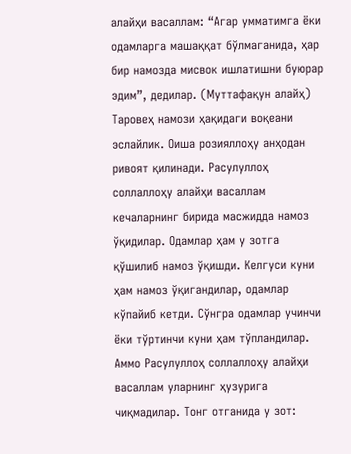алайҳи васаллам: “Агар умматимга ёки одамларга машаққат бўлмаганида, ҳар бир намозда мисвок ишлатишни буюрар эдим”, дедилар. (Муттафақун алайҳ)
Таровеҳ намози ҳақидаги воқеани эслайлик. Оиша розияллоҳу анҳодан ривоят қилинади. Расулуллоҳ соллаллоҳу алайҳи васаллам кечаларнинг бирида масжидда намоз ўқидилар. Одамлар ҳам у зотга қўшилиб намоз ўқишди. Келгуси куни ҳам намоз ўқигандилар, одамлар кўпайиб кетди. Сўнгра одамлар учинчи ёки тўртинчи куни ҳам тўпландилар. Аммо Расулуллоҳ соллаллоҳу алайҳи васаллам уларнинг ҳузурига чиқмадилар. Тонг отганида у зот: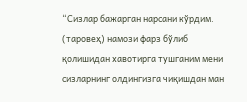“Сизлар бажарган нарсани кўрдим. (таровеҳ) намози фарз бўлиб қолишидан хавотирга тушганим мени сизларнинг олдингизга чиқишдан ман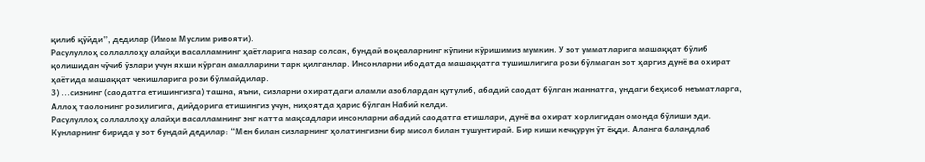қилиб қўйди”, дедилар (Имом Муслим ривояти).
Расулуллоҳ соллаллоҳу алайҳи васалламнинг ҳаётларига назар солсак, бундай воқеаларнинг кўпини кўришимиз мумкин. У зот умматларига машаққат бўлиб қолишидан чўчиб ўзлари учун яхши кўрган амалларини тарк қилганлар. Инсонларни ибодатда машаққатга тушишлигига рози бўлмаган зот ҳаргиз дунё ва охират ҳаётида машаққат чекишларига рози бўлмайдилар.
3) ...сизнинг (саодатга етишингизга) ташна, яъни, сизларни охиратдаги аламли азоблардан қутулиб, абадий саодат бўлган жаннатга, ундаги беҳисоб неъматларга, Аллоҳ таолонинг розилигига, дийдорига етишингиз учун, ниҳоятда ҳарис бўлган Набий келди.
Расулуллоҳ соллаллоҳу алайҳи васалламнинг энг катта мақсадлари инсонларни абадий саодатга етишлари, дунё ва охират хорлигидан омонда бўлиши эди.
Кунларнинг бирида у зот бундай дедилар: “Мен билан сизларнинг ҳолатингизни бир мисол билан тушунтирай. Бир киши кечқурун ўт ёқди. Аланга баландлаб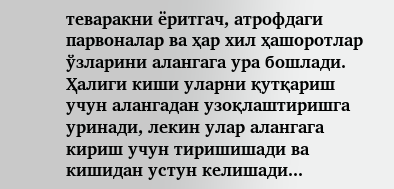теваракни ёритгач, атрофдаги парвоналар ва ҳар хил ҳашоротлар ўзларини алангага ура бошлади. Ҳалиги киши уларни қутқариш учун алангадан узоқлаштиришга уринади, лекин улар алангага кириш учун тиришишади ва кишидан устун келишади...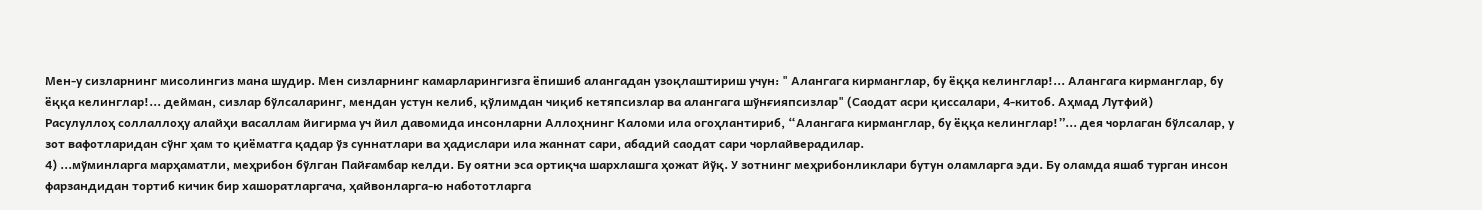Мен-у сизларнинг мисолингиз мана шудир. Мен сизларнинг камарларингизга ёпишиб алангадан узоқлаштириш учун: " Алангага кирманглар, бу ёққа келинглар!... Алангага кирманглар, бу ёққа келинглар!... дейман, сизлар бўлсаларинг, мендан устун келиб, қўлимдан чиқиб кетяпсизлар ва алангага шўнғияпсизлар" (Саодат асри қиссалари, 4-китоб. Аҳмад Лутфий)
Расулуллоҳ соллаллоҳу алайҳи васаллам йигирма уч йил давомида инсонларни Аллоҳнинг Каломи ила огоҳлантириб, “Алангага кирманглар, бу ёққа келинглар!”... дея чорлаган бўлсалар, у зот вафотларидан сўнг ҳам то қиёматга қадар ўз суннатлари ва ҳадислари ила жаннат сари, абадий саодат сари чорлайверадилар.
4) ...мўминларга марҳаматли, меҳрибон бўлган Пайғамбар келди. Бу оятни эса ортиқча шархлашга ҳожат йўқ. У зотнинг меҳрибонликлари бутун оламларга эди. Бу оламда яшаб турган инсон фарзандидан тортиб кичик бир хашоратларгача, ҳайвонларга-ю набототларга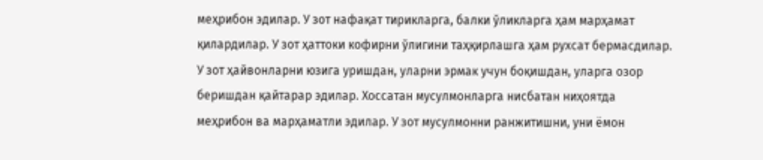меҳрибон эдилар. У зот нафақат тирикларга, балки ўликларга ҳам марҳамат қилардилар. У зот ҳаттоки кофирни ўлигини таҳқирлашга ҳам рухсат бермасдилар. У зот ҳайвонларни юзига уришдан, уларни эрмак учун боқишдан, уларга озор беришдан қайтарар эдилар. Хоссатан мусулмонларга нисбатан ниҳоятда меҳрибон ва марҳаматли эдилар. У зот мусулмонни ранжитишни, уни ёмон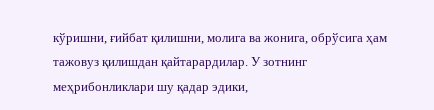кўришни, ғийбат қилишни, молига ва жонига, обрўсига ҳам тажовуз қилишдан қайтарардилар. У зотнинг меҳрибонликлари шу қадар эдики,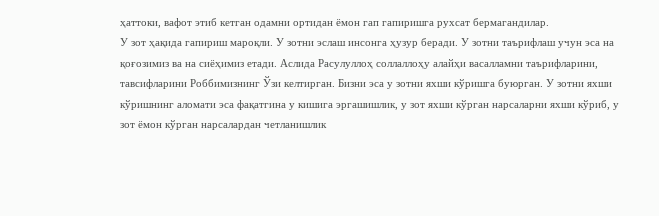ҳаттоки, вафот этиб кетган одамни ортидан ёмон гап гапиришга рухсат бермагандилар.
У зот ҳақида гапириш мароқли. У зотни эслаш инсонга ҳузур беради. У зотни таърифлаш учун эса на қоғозимиз ва на сиёҳимиз етади. Аслида Расулуллоҳ соллаллоҳу алайҳи васалламни таърифларини, тавсифларини Роббимизнинг Ўзи келтирган. Бизни эса у зотни яхши кўришга буюрган. У зотни яхши кўришнинг аломати эса фақатгина у кишига эргашишлик, у зот яхши кўрган нарсаларни яхши кўриб, у зот ёмон кўрган нарсалардан четланишлик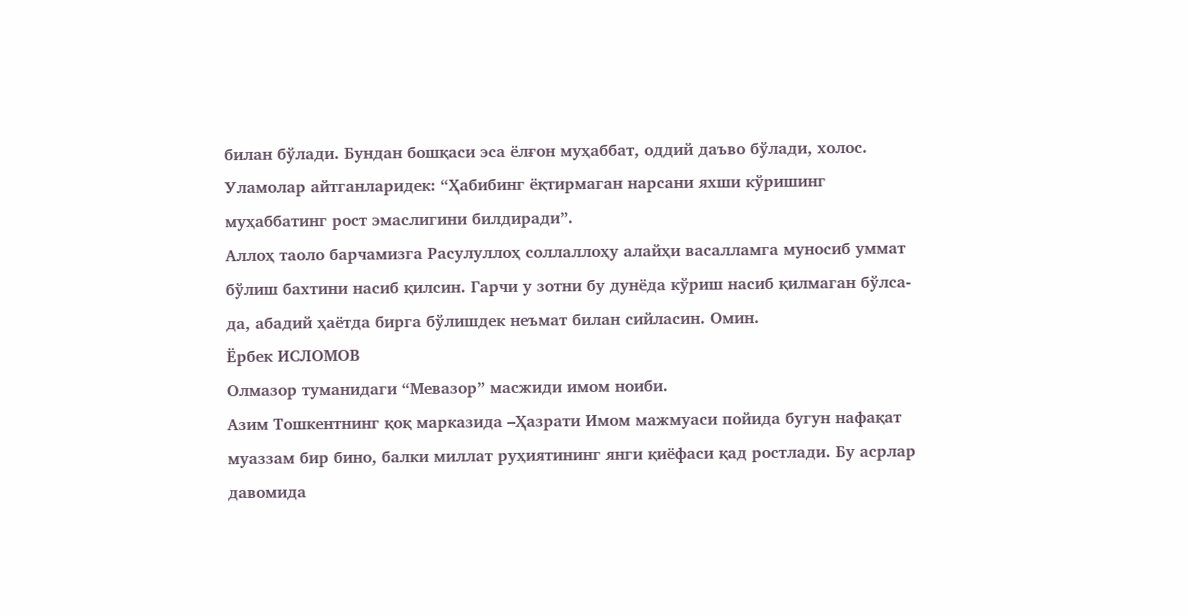билан бўлади. Бундан бошқаси эса ёлғон муҳаббат, оддий даъво бўлади, холос. Уламолар айтганларидек: “Ҳабибинг ёқтирмаган нарсани яхши кўришинг муҳаббатинг рост эмаслигини билдиради”.
Аллоҳ таоло барчамизга Расулуллоҳ соллаллоҳу алайҳи васалламга муносиб уммат бўлиш бахтини насиб қилсин. Гарчи у зотни бу дунёда кўриш насиб қилмаган бўлса-да, абадий ҳаётда бирга бўлишдек неъмат билан сийласин. Омин.
Ёрбек ИСЛОМОВ
Олмазор туманидаги “Мевазор” масжиди имом ноиби.
Азим Тошкентнинг қоқ марказида –Ҳазрати Имом мажмуаси пойида бугун нафақат муаззам бир бино, балки миллат руҳиятининг янги қиёфаси қад ростлади. Бу асрлар давомида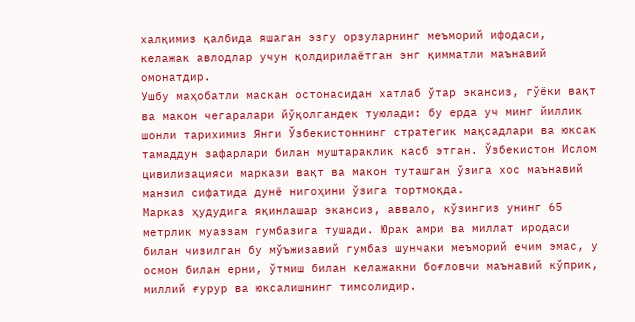халқимиз қалбида яшаган эзгу орзуларнинг меъморий ифодаси, келажак авлодлар учун қолдирилаётган энг қимматли маънавий омонатдир.
Ушбу маҳобатли маскан остонасидан хатлаб ўтар экансиз, гўёки вақт ва макон чегаралари йўқолгандек туюлади: бу ерда уч минг йиллик шонли тарихимиз Янги Ўзбекистоннинг стратегик мақсадлари ва юксак тамаддун зафарлари билан муштараклик касб этган. Ўзбекистон Ислом цивилизацияси маркази вақт ва макон туташган ўзига хос маънавий манзил сифатида дунё нигоҳини ўзига тортмоқда.
Марказ ҳудудига яқинлашар экансиз, аввало, кўзингиз унинг 65 метрлик муаззам гумбазига тушади. Юрак амри ва миллат иродаси билан чизилган бу мўъжизавий гумбаз шунчаки меъморий ечим эмас, у осмон билан ерни, ўтмиш билан келажакни боғловчи маънавий кўприк, миллий ғурур ва юксалишнинг тимсолидир.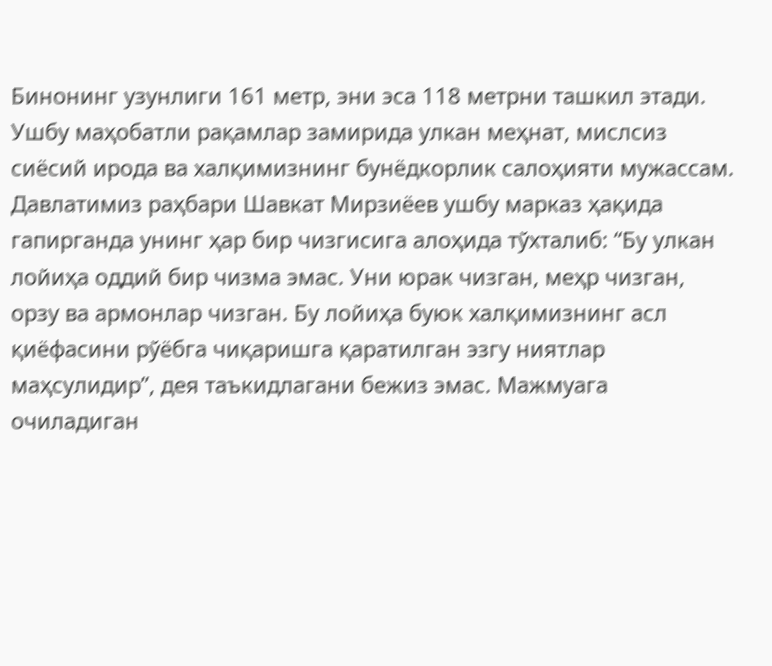Бинонинг узунлиги 161 метр, эни эса 118 метрни ташкил этади. Ушбу маҳобатли рақамлар замирида улкан меҳнат, мислсиз сиёсий ирода ва халқимизнинг бунёдкорлик салоҳияти мужассам.
Давлатимиз раҳбари Шавкат Мирзиёев ушбу марказ ҳақида гапирганда унинг ҳар бир чизгисига алоҳида тўхталиб: “Бу улкан лойиҳа оддий бир чизма эмас. Уни юрак чизган, меҳр чизган, орзу ва армонлар чизган. Бу лойиҳа буюк халқимизнинг асл қиёфасини рўёбга чиқаришга қаратилган эзгу ниятлар маҳсулидир”, дея таъкидлагани бежиз эмас. Мажмуага очиладиган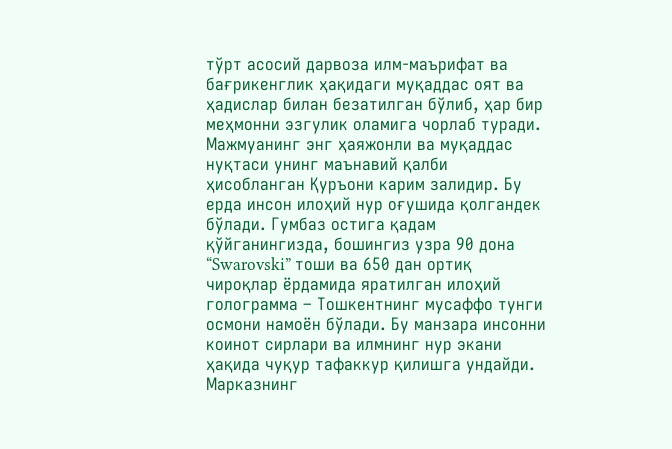тўрт асосий дарвоза илм-маърифат ва бағрикенглик ҳақидаги муқаддас оят ва ҳадислар билан безатилган бўлиб, ҳар бир меҳмонни эзгулик оламига чорлаб туради.
Мажмуанинг энг ҳаяжонли ва муқаддас нуқтаси унинг маънавий қалби ҳисобланган Қуръони карим залидир. Бу ерда инсон илоҳий нур оғушида қолгандек бўлади. Гумбаз остига қадам қўйганингизда, бошингиз узра 90 дона “Swarovski” тоши ва 650 дан ортиқ чироқлар ёрдамида яратилган илоҳий голограмма – Тошкентнинг мусаффо тунги осмони намоён бўлади. Бу манзара инсонни коинот сирлари ва илмнинг нур экани ҳақида чуқур тафаккур қилишга ундайди.
Марказнинг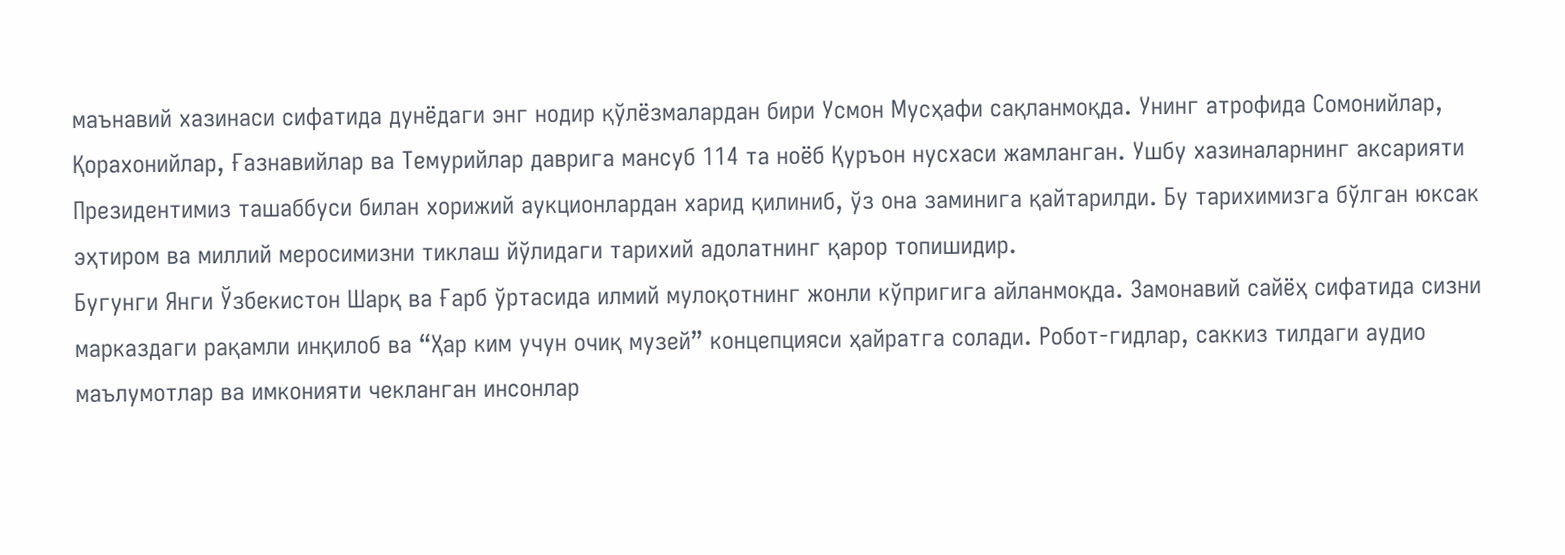маънавий хазинаси сифатида дунёдаги энг нодир қўлёзмалардан бири Усмон Мусҳафи сақланмоқда. Унинг атрофида Сомонийлар, Қорахонийлар, Ғазнавийлар ва Темурийлар даврига мансуб 114 та ноёб Қуръон нусхаси жамланган. Ушбу хазиналарнинг аксарияти Президентимиз ташаббуси билан хорижий аукционлардан харид қилиниб, ўз она заминига қайтарилди. Бу тарихимизга бўлган юксак эҳтиром ва миллий меросимизни тиклаш йўлидаги тарихий адолатнинг қарор топишидир.
Бугунги Янги Ўзбекистон Шарқ ва Ғарб ўртасида илмий мулоқотнинг жонли кўпригига айланмоқда. Замонавий сайёҳ сифатида сизни марказдаги рақамли инқилоб ва “Ҳар ким учун очиқ музей” концепцияси ҳайратга солади. Робот-гидлар, саккиз тилдаги аудио маълумотлар ва имконияти чекланган инсонлар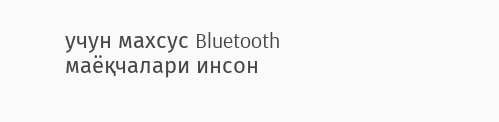учун махсус Bluetooth маёқчалари инсон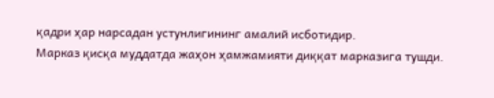қадри ҳар нарсадан устунлигининг амалий исботидир.
Марказ қисқа муддатда жаҳон ҳамжамияти диққат марказига тушди.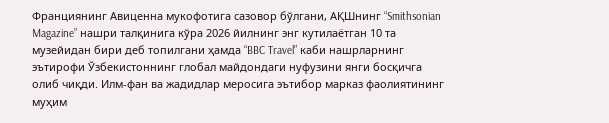Франциянинг Авиценна мукофотига сазовор бўлгани, АҚШнинг “Smithsonian Magazine” нашри талқинига кўра 2026 йилнинг энг кутилаётган 10 та музейидан бири деб топилгани ҳамда “BBC Travel” каби нашрларнинг эътирофи Ўзбекистоннинг глобал майдондаги нуфузини янги босқичга олиб чиқди. Илм-фан ва жадидлар меросига эътибор марказ фаолиятининг муҳим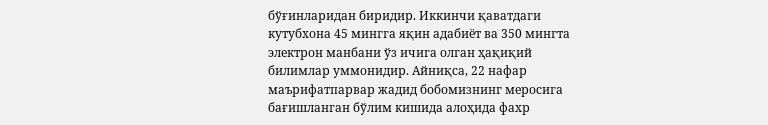бўғинларидан биридир. Иккинчи қаватдаги кутубхона 45 мингга яқин адабиёт ва 350 мингта электрон манбани ўз ичига олган ҳақиқий билимлар уммонидир. Айниқса, 22 нафар маърифатпарвар жадид бобомизнинг меросига бағишланган бўлим кишида алоҳида фахр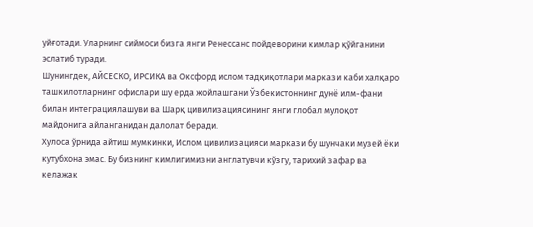уйғотади. Уларнинг сиймоси бизга янги Ренессанс пойдеворини кимлар қўйганини эслатиб туради.
Шунингдек, АЙСЕСКО, ИРСИКА ва Оксфорд ислом тадқиқотлари маркази каби халқаро ташкилотларнинг офислари шу ерда жойлашгани Ўзбекистоннинг дунё илм-фани билан интеграциялашуви ва Шарқ цивилизациясининг янги глобал мулоқот майдонига айланганидан далолат беради.
Хулоса ўрнида айтиш мумкинки, Ислом цивилизацияси маркази бу шунчаки музей ёки кутубхона эмас. Бу бизнинг кимлигимизни англатувчи кўзгу, тарихий зафар ва келажак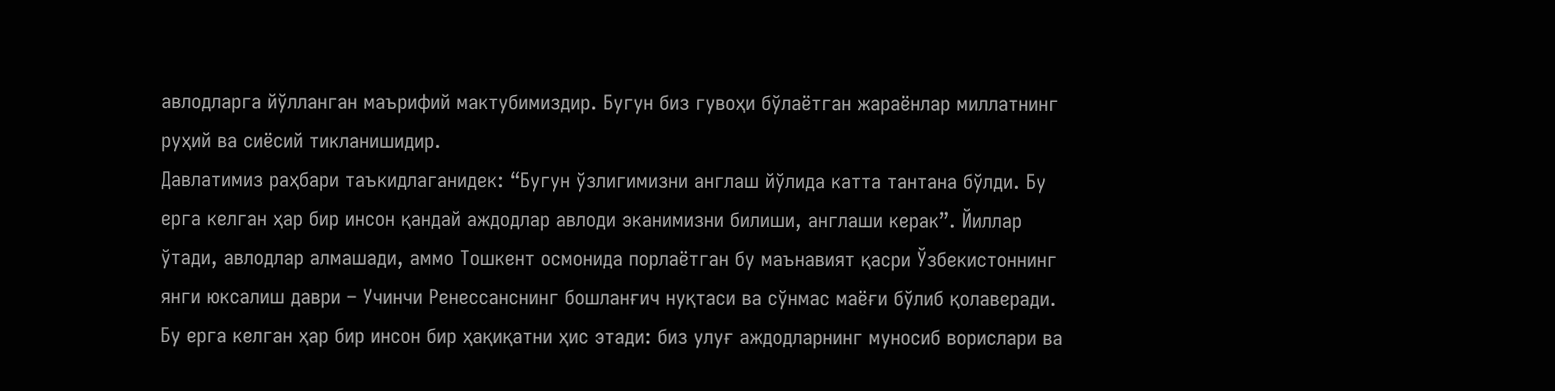авлодларга йўлланган маърифий мактубимиздир. Бугун биз гувоҳи бўлаётган жараёнлар миллатнинг руҳий ва сиёсий тикланишидир.
Давлатимиз раҳбари таъкидлаганидек: “Бугун ўзлигимизни англаш йўлида катта тантана бўлди. Бу ерга келган ҳар бир инсон қандай аждодлар авлоди эканимизни билиши, англаши керак”. Йиллар ўтади, авлодлар алмашади, аммо Тошкент осмонида порлаётган бу маънавият қасри Ўзбекистоннинг янги юксалиш даври – Учинчи Ренессанснинг бошланғич нуқтаси ва сўнмас маёғи бўлиб қолаверади. Бу ерга келган ҳар бир инсон бир ҳақиқатни ҳис этади: биз улуғ аждодларнинг муносиб ворислари ва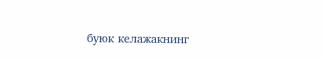буюк келажакнинг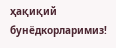ҳақиқий бунёдкорларимиз!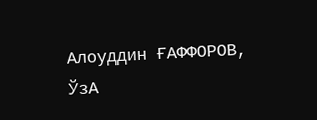Алоуддин ҒАФФОРОВ,
ЎзА